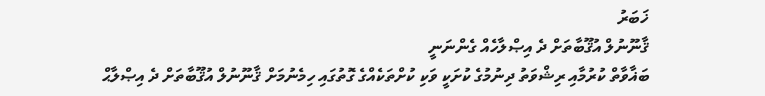ޚަބަރު
ޤާނޫނުލް އުޤޫބާތަށް ދެ އިޞްލާހެއް ގެންނަނީ
ބަޣާވާތް ކުރުމާއި ރިޝްވަތު ދިނުމުގެ ކުށަކީ ވަކި ކުށްތަކެއްގެ ގޮތުގައި ހިމެނުމަށް ޤާނޫނުލް އުޤޫބާތަށް ދެ އިޞްލާޙް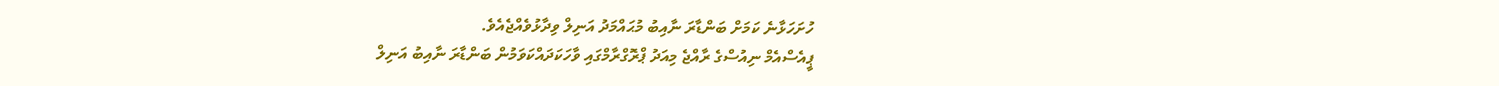ހުށަހަޅާނެ ކަމަށް ބަންޑާރަ ނާއިބު މުޙައްމަދު އަނިލް ވިދާޅުވެއްޖެއެވެ.
ޕީއެސްއެމް ނިއުސްގެ ރާއްޖެ މިއަދު ޕްރޮގްރާމްގައި ވާހަކަދައްކަވަމުން ބަންޑާރަ ނާއިބު އަނިލް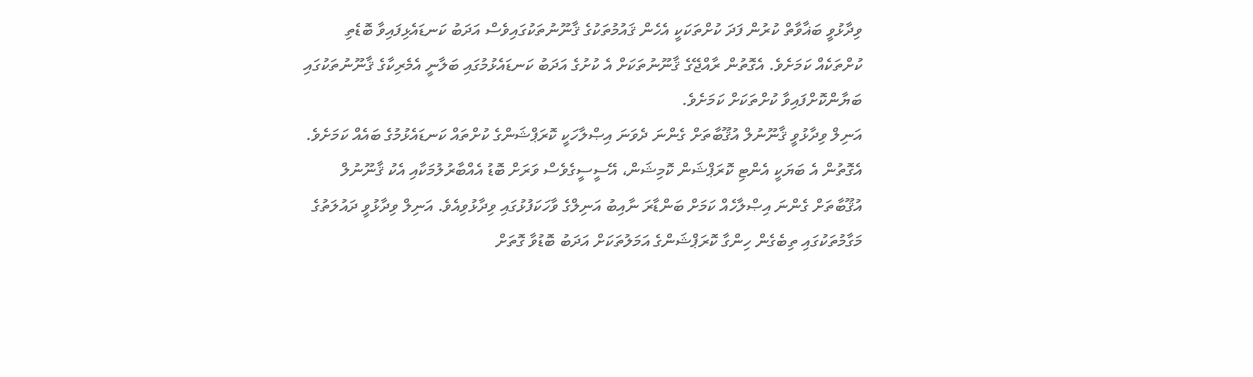ވިދާޅުވީ ބަޣާވާތް ކުރުން ފަދަ ކުށްތަކަކީ އެހެން ޤައުމުތަކުގެ ޤާނޫނުތަކުގައިވެސް އަދަބު ކަނޑައެޅިފައިވާ ބޮޑެތި ކުށްތަކެއް ކަމަށެވެ. އެގޮތުން ރާއްޖޭގެ ޤާނޫނުތަކަށް އެ ކުށުގެ އަދަބު ކަނޑައެޅުމުގައި ބަލާނީ އެމެރިކާގެ ޤާނޫނުތަކުގައި ބަޔާންކޮށްފައިވާ ކުށްތަކަށް ކަމަށެވެ.
އަނިލް ވިދާޅުވީ ޤާނޫނުލް އުޤޫބާތަށް ގެންނަ ދެވަނަ އިޞްލާހަކީ ކޮރަޕްޝަންގެ ކުށްތައް ކަނޑައެޅުމުގެ ބައެއް ކަމަށެވެ. އެގޮތުން އެ ބަޔަކީ އެންޓި ކޮރަޕްޝަން ކޮމިޝަން، އޭސީސީގެވެސް ވަރަށް ބޮޑު އެއްބާރުލުމަކާއި އެކު ޤާނޫނުލް އުޤޫބާތަށް ގެންނަ އިޞްލާހެއް ކަމަށް ބަންޑާރަ ނާއިބު އަނިލްގެ ވާހަކަފުޅުގައި ވިދާޅުވިއެވެ. އަނިލް ވިދާޅުވީ ދައުލަތުގެ މަގާމުތަކުގައި ތިބެގެން ހިންގާ ކޮރަޕްޝަންގެ އަމަލުތަކަށް އަދަބު ބޮޑުވާ ގޮތަށް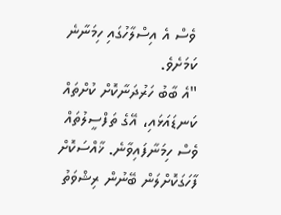ވެސް އެ އިސްލާހުގައި ހިމަނާނެ ކަމަށެވެ.
"އެ ބާބު ހަރުދަނާކޮށް ކުށްތައް ކަނޑައަޅައި، އޭގެ ތަފްސީލުތައް ވެސް ހިމަނާފައިވާނެ. ޚާއްސަކޮށް ފާހަގަކޮށްލަން ބޭނުން ރިޝްވަތު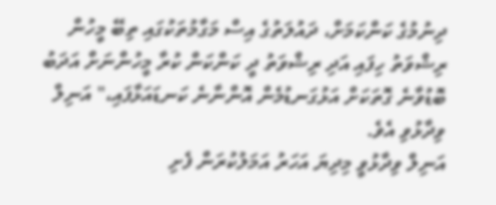ދިނުމުގެ ކަންކަމަށް، ދައުލަތުގެ އިސް މަގާމުތަކުގައި ތިބޭ މީހުން ރިޝްވަތު ހިފައި އަދި ރިޝްވަތު ދީ ކަންކަން ކުރާ މީހުންނަށް އަދަބު ބޮޑުވާނެ ގޮތަކަށް އަޅުގަނޑުމެން އޮންނާނެ ކަނޑައަޅާފައި،" އަނިލް ވިދާޅުވި އެވެ.
އަނިލް ވިދާޅުވީ މިދިޔަ އަހަރު އަމަލުކުރަން ފެށި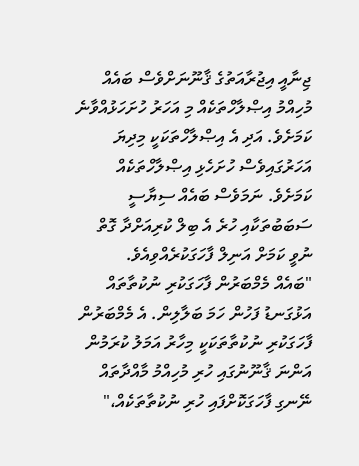ޖިނާއީ އިޖުރާއަތުގެ ޤާނޫނަށްވެސް ބައެއް މުހިއްމު އިޞްލާހްތަކެއް މި އަހަރު ހުށަހަޅުއްވާނެ ކަމަށެވެ. އަދި އެ އިޞްލާހްތަކަކީ މިދިޔަ އަހަރުގައިވެސް ހުށަހެޅި އިޞްލާހްތަކެއް ކަމަށެވެ. ނަމަވެސް ބައެއް ސިޔާސީ ސަބަބުތަކާއި ހުރެ އެ ބިލް ކުރިއަށްދާ ގޮތް ނުވީ ކަމަށް އަނިލް ފާހަގަކުރެއްވިއެވެ.
"ބައެއް މެމްބަރުން ފާހަގަކުރި ނުކުތާތައް އަޅުގަނޑު ފަހުން ހަމަ ބަލާލިން. އެ މެމްބަރުން ފާހަގަކުރި ނުކުތާތަކަކީ މިހާރު އަމަލު ކުރަމުން އަންނަ ޤާނޫނުގައި ހުރި މުހިއްމު މާއްދާތައް ނޭނގި ފާހަގަކޮށްފައި ހުރި ނުކުތާތަކެއް،"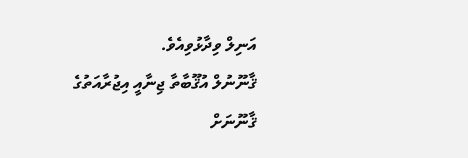އަނިލް ވިދާޅުވިއެވެ.
ޤާނޫނުލް އުޤޫބާތާ ޖިނާއީ އިޖުރާއަތުގެ ޤާނޫނަށް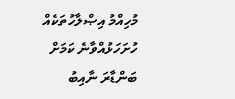މުހިއްމު އިޞްލާހުތަކެއް ހުށަހަޅުއްވާނެ ކަމަށް ބަންޑާރަ ނާއިބު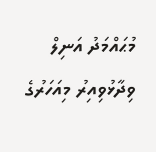މުޙައްމަދު އަނިލް ވިދާޅުވިއިރު މިއަހަރުގެ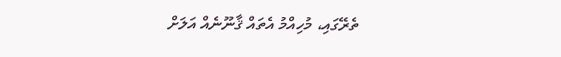ތެރޭގައި، މުހިއްމު އެތައް ޤާނޫނެއް އަލަށް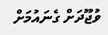ވުޖޫދަށް ގެނައުމަށް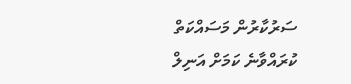ސަރުކާރުން މަސައްކަތް ކުރައްވާނެ ކަމަށް އަނިލް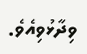ވިދާޅުވިއެވެ.